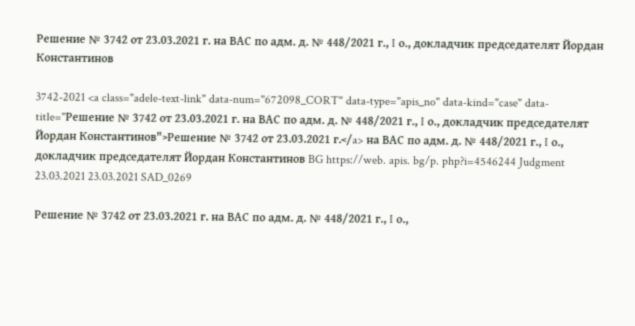Решение № 3742 от 23.03.2021 г. на ВАС по адм. д. № 448/2021 г., I о., докладчик председателят Йордан Константинов

3742-2021 <a class="adele-text-link" data-num="672098_CORT" data-type="apis_no" data-kind="case" data-title="Решение № 3742 от 23.03.2021 г. на ВАС по адм. д. № 448/2021 г., I о., докладчик председателят Йордан Константинов">Решение № 3742 от 23.03.2021 г.</a> на ВАС по адм. д. № 448/2021 г., I о., докладчик председателят Йордан Константинов BG https://web. apis. bg/p. php?i=4546244 Judgment 23.03.2021 23.03.2021 SAD_0269

Решение № 3742 от 23.03.2021 г. на ВАС по адм. д. № 448/2021 г., I о.,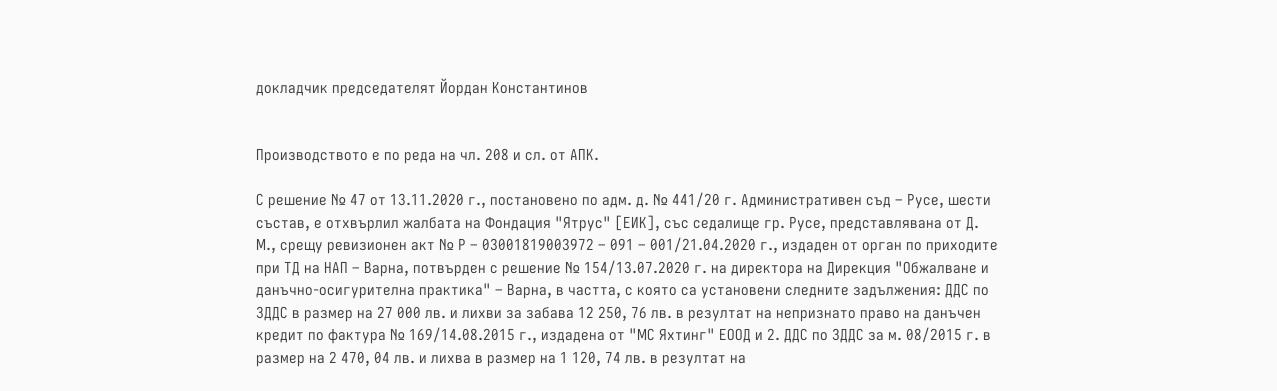докладчик председателят Йордан Константинов


Производството е по реда на чл. 208 и сл. от АПК.

С решение № 47 от 13.11.2020 г., постановено по адм. д. № 441/20 г. Административен съд – Русе, шести състав, е отхвърлил жалбата на Фондация "Ятрус" [ЕИК], със седалище гр. Русе, представлявана от Д. М., срещу ревизионен акт № Р – 03001819003972 – 091 – 001/21.04.2020 г., издаден от орган по приходите при ТД на НАП – Варна, потвърден с решение № 154/13.07.2020 г. на директора на Дирекция "Обжалване и данъчно-осигурителна практика" – Варна, в частта, с която са установени следните задължения: ДДС по ЗДДС в размер на 27 000 лв. и лихви за забава 12 250, 76 лв. в резултат на непризнато право на данъчен кредит по фактура № 169/14.08.2015 г., издадена от "МС Яхтинг" ЕООД и 2. ДДС по ЗДДС за м. 08/2015 г. в размер на 2 470, 04 лв. и лихва в размер на 1 120, 74 лв. в резултат на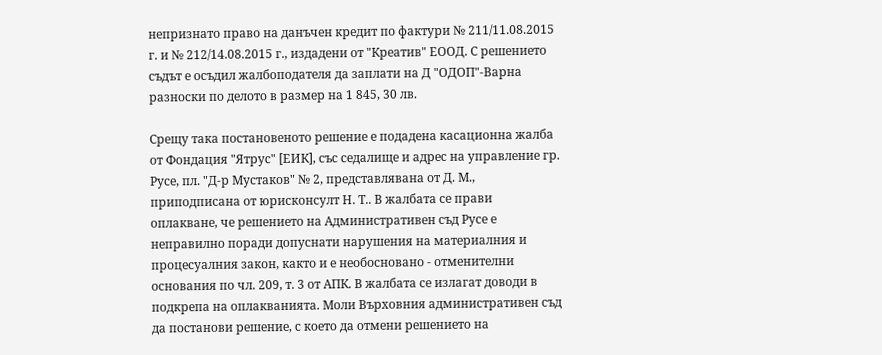непризнато право на данъчен кредит по фактури № 211/11.08.2015 г. и № 212/14.08.2015 г., издадени от "Креатив" ЕООД. С решението съдът е осъдил жалбоподателя да заплати на Д "ОДОП"-Варна разноски по делото в размер на 1 845, 30 лв.

Срещу така постановеното решение е подадена касационна жалба от Фондация "Ятрус" [ЕИК], със седалище и адрес на управление гр. Русе, пл. "Д-р Мустаков" № 2, представлявана от Д. М., приподписана от юрисконсулт Н. Т.. В жалбата се прави оплакване, че решението на Административен съд Русе е неправилно поради допуснати нарушения на материалния и процесуалния закон, както и е необосновано - отменителни основания по чл. 209, т. 3 от АПК. В жалбата се излагат доводи в подкрепа на оплакванията. Моли Върховния административен съд да постанови решение, с което да отмени решението на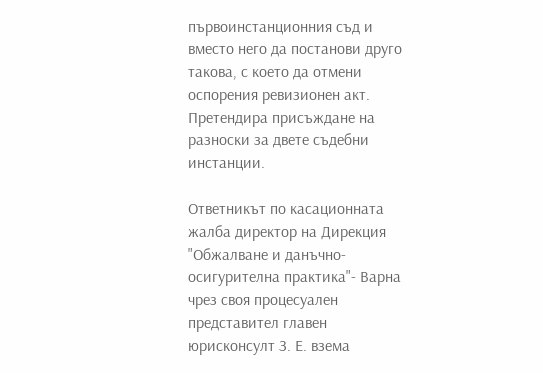първоинстанционния съд и вместо него да постанови друго такова, с което да отмени оспорения ревизионен акт. Претендира присъждане на разноски за двете съдебни инстанции.

Ответникът по касационната жалба директор на Дирекция "Обжалване и данъчно-осигурителна практика"- Варна чрез своя процесуален представител главен юрисконсулт З. Е. взема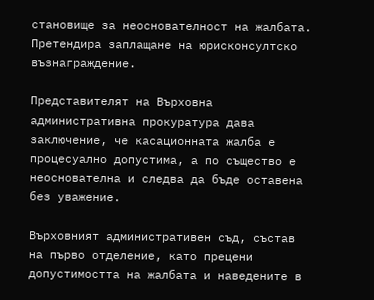становище за неоснователност на жалбата. Претендира заплащане на юрисконсултско възнаграждение.

Представителят на Върховна административна прокуратура дава заключение, че касационната жалба е процесуално допустима, а по същество е неоснователна и следва да бъде оставена без уважение.

Върховният административен съд, състав на първо отделение, като прецени допустимостта на жалбата и наведените в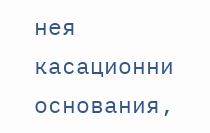нея касационни основания,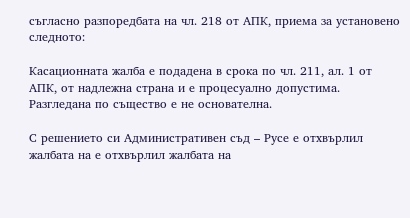съгласно разпоредбата на чл. 218 от АПК, приема за установено следното:

Касационната жалба е подадена в срока по чл. 211, ал. 1 от АПК, от надлежна страна и е процесуално допустима. Разгледана по същество е не основателна.

С решението си Административен съд – Русе е отхвърлил жалбата на е отхвърлил жалбата на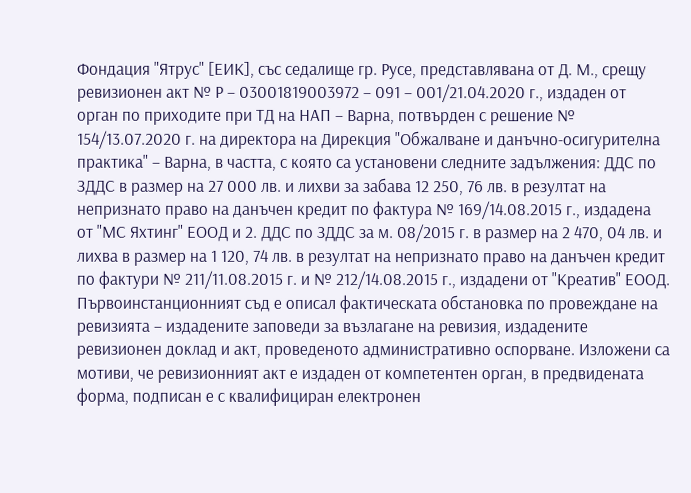Фондация "Ятрус" [ЕИК], със седалище гр. Русе, представлявана от Д. М., срещу ревизионен акт № Р – 03001819003972 – 091 – 001/21.04.2020 г., издаден от орган по приходите при ТД на НАП – Варна, потвърден с решение № 154/13.07.2020 г. на директора на Дирекция "Обжалване и данъчно-осигурителна практика" – Варна, в частта, с която са установени следните задължения: ДДС по ЗДДС в размер на 27 000 лв. и лихви за забава 12 250, 76 лв. в резултат на непризнато право на данъчен кредит по фактура № 169/14.08.2015 г., издадена от "МС Яхтинг" ЕООД и 2. ДДС по ЗДДС за м. 08/2015 г. в размер на 2 470, 04 лв. и лихва в размер на 1 120, 74 лв. в резултат на непризнато право на данъчен кредит по фактури № 211/11.08.2015 г. и № 212/14.08.2015 г., издадени от "Креатив" ЕООД. Първоинстанционният съд е описал фактическата обстановка по провеждане на ревизията – издадените заповеди за възлагане на ревизия, издадените ревизионен доклад и акт, проведеното административно оспорване. Изложени са мотиви, че ревизионният акт е издаден от компетентен орган, в предвидената форма, подписан е с квалифициран електронен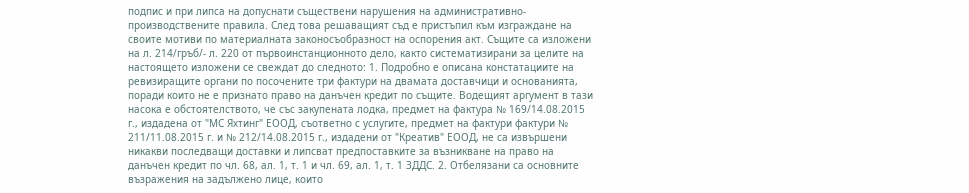подпис и при липса на допуснати съществени нарушения на административно-производствените правила. След това решаващият съд е пристъпил към изграждане на своите мотиви по материалната законосъобразност на оспорения акт. Същите са изложени на л. 214/гръб/- л. 220 от първоинстанционното дело, както систематизирани за целите на настоящето изложени се свеждат до следното: 1. Подробно е описана констатациите на ревизиращите органи по посочените три фактури на двамата доставчици и основанията, поради които не е признато право на данъчен кредит по същите. Водещият аргумент в тази насока е обстоятелството, че със закупената лодка, предмет на фактура № 169/14.08.2015 г., издадена от "МС Яхтинг" ЕООД, съответно с услугите, предмет на фактури фактури № 211/11.08.2015 г. и № 212/14.08.2015 г., издадени от "Креатив" ЕООД, не са извършени никакви последващи доставки и липсват предпоставките за възникване на право на данъчен кредит по чл. 68, ал. 1, т. 1 и чл. 69, ал. 1, т. 1 ЗДДС. 2. Отбелязани са основните възражения на задължено лице, които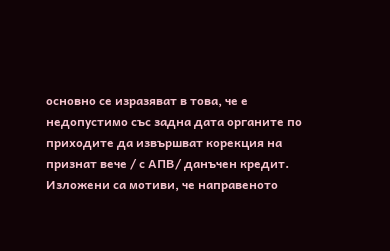основно се изразяват в това, че е недопустимо със задна дата органите по приходите да извършват корекция на признат вече / с АПВ/ данъчен кредит. Изложени са мотиви, че направеното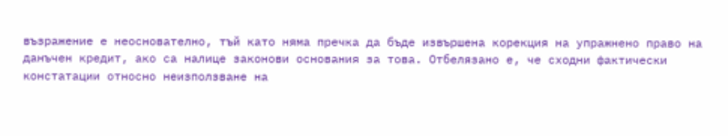възражение е неоснователно, тъй като няма пречка да бъде извършена корекция на упражнено право на данъчен кредит, ако са налице законови основания за това. Отбелязано е, че сходни фактически констатации относно неизползване на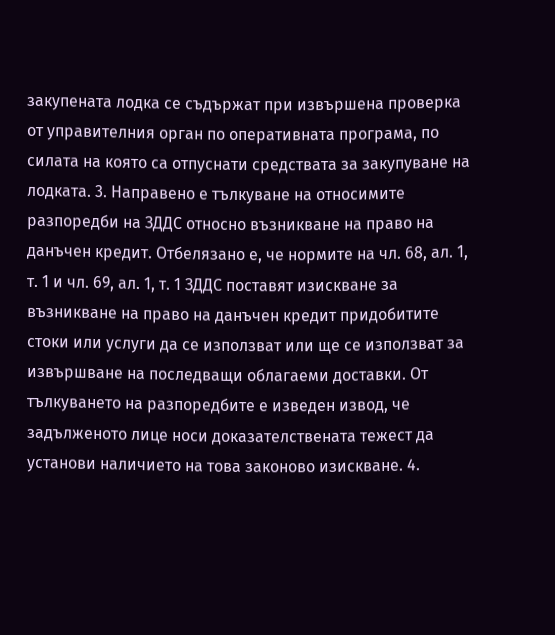закупената лодка се съдържат при извършена проверка от управителния орган по оперативната програма, по силата на която са отпуснати средствата за закупуване на лодката. 3. Направено е тълкуване на относимите разпоредби на ЗДДС относно възникване на право на данъчен кредит. Отбелязано е, че нормите на чл. 68, ал. 1, т. 1 и чл. 69, ал. 1, т. 1 ЗДДС поставят изискване за възникване на право на данъчен кредит придобитите стоки или услуги да се използват или ще се използват за извършване на последващи облагаеми доставки. От тълкуването на разпоредбите е изведен извод, че задълженото лице носи доказателствената тежест да установи наличието на това законово изискване. 4.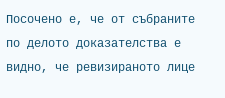Посочено е, че от събраните по делото доказателства е видно, че ревизираното лице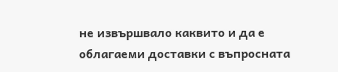не извършвало каквито и да е облагаеми доставки с въпросната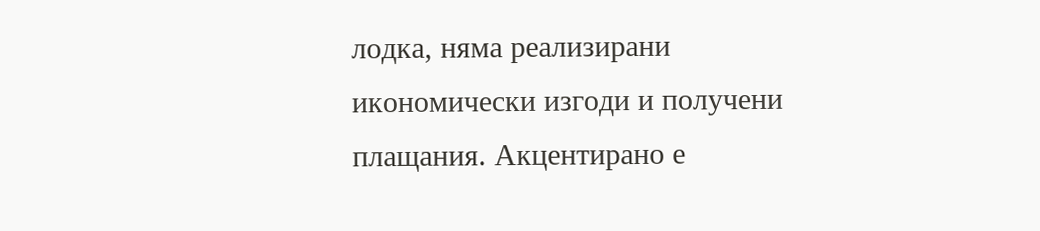лодка, няма реализирани икономически изгоди и получени плащания. Акцентирано е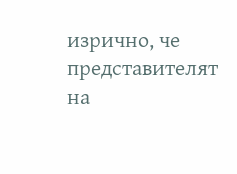изрично, че представителят на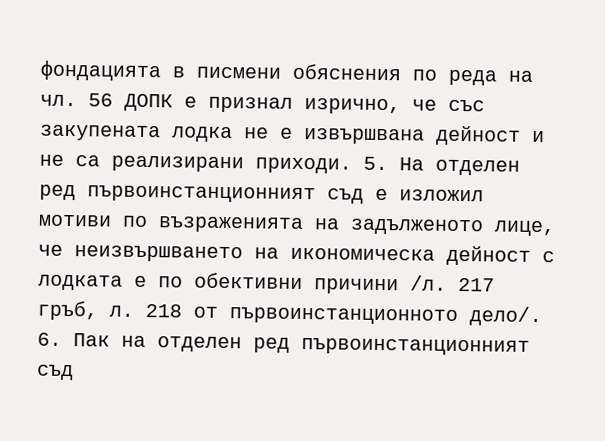фондацията в писмени обяснения по реда на чл. 56 ДОПК е признал изрично, че със закупената лодка не е извършвана дейност и не са реализирани приходи. 5. На отделен ред първоинстанционният съд е изложил мотиви по възраженията на задълженото лице, че неизвършването на икономическа дейност с лодката е по обективни причини /л. 217 гръб, л. 218 от първоинстанционното дело/. 6. Пак на отделен ред първоинстанционният съд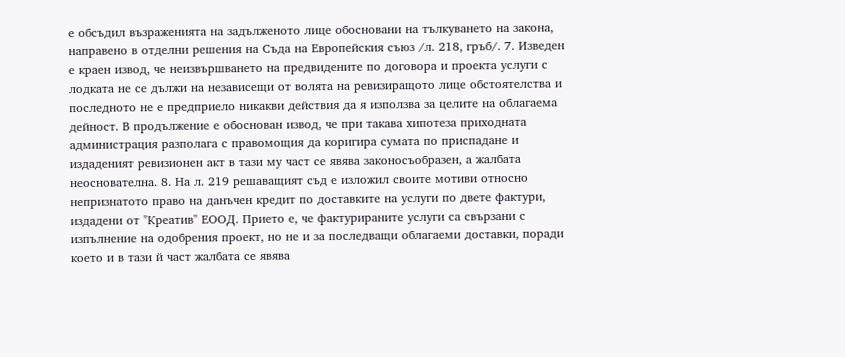е обсъдил възраженията на задълженото лице обосновани на тълкуването на закона, направено в отделни решения на Съда на Европейския съюз /л. 218, гръб/. 7. Изведен е краен извод, че неизвършването на предвидените по договора и проекта услуги с лодката не се дължи на независещи от волята на ревизиращото лице обстоятелства и последното не е предприело никакви действия да я използва за целите на облагаема дейност. В продължение е обоснован извод, че при такава хипотеза приходната администрация разполага с правомощия да коригира сумата по приспадане и издаденият ревизионен акт в тази му част се явява законосъобразен, а жалбата неоснователна. 8. На л. 219 решаващият съд е изложил своите мотиви относно непризнатото право на данъчен кредит по доставките на услуги по двете фактури, издадени от "Креатив" ЕООД. Прието е, че фактурираните услуги са свързани с изпълнение на одобрения проект, но не и за последващи облагаеми доставки, поради което и в тази й част жалбата се явява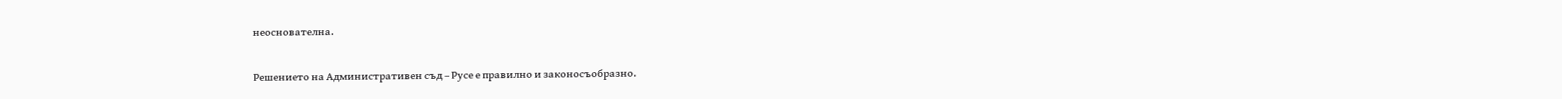неоснователна.

Решението на Административен съд – Русе е правилно и законосъобразно.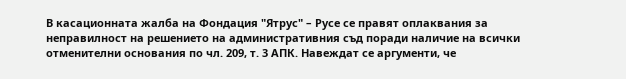В касационната жалба на Фондация "Ятрус" – Русе се правят оплаквания за неправилност на решението на административния съд поради наличие на всички отменителни основания по чл. 209, т. 3 АПК. Навеждат се аргументи, че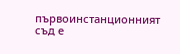първоинстанционният съд е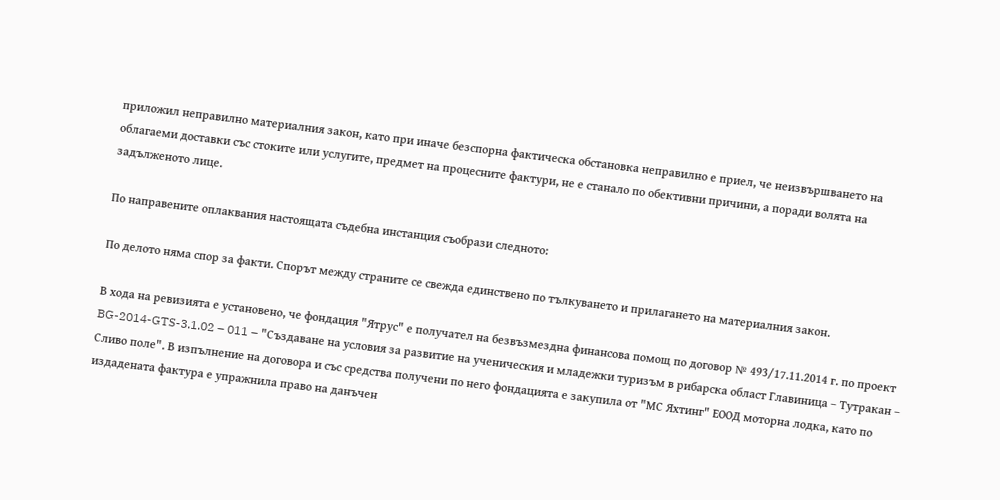приложил неправилно материалния закон, като при иначе безспорна фактическа обстановка неправилно е приел, че неизвършването на облагаеми доставки със стоките или услугите, предмет на процесните фактури, не е станало по обективни причини, а поради волята на задълженото лице.

По направените оплаквания настоящата съдебна инстанция съобрази следното:

По делото няма спор за факти. Спорът между страните се свежда единствено по тълкуването и прилагането на материалния закон.

В хода на ревизията е установено, че фондация "Ятрус" е получател на безвъзмездна финансова помощ по договор № 493/17.11.2014 г. по проект BG-2014-GTS-3.1.02 – 011 – "Създаване на условия за развитие на ученическия и младежки туризъм в рибарска област Главиница – Тутракан – Сливо поле". В изпълнение на договора и със средства получени по него фондацията е закупила от "МС Яхтинг" ЕООД моторна лодка, като по издадената фактура е упражнила право на данъчен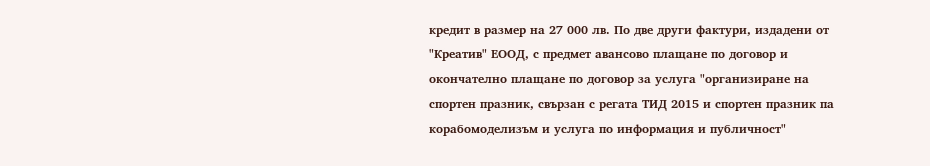кредит в размер на 27 000 лв. По две други фактури, издадени от "Креатив" ЕООД, с предмет авансово плащане по договор и окончателно плащане по договор за услуга "организиране на спортен празник, свързан с регата ТИД 2015 и спортен празник па корабомоделизъм и услуга по информация и публичност"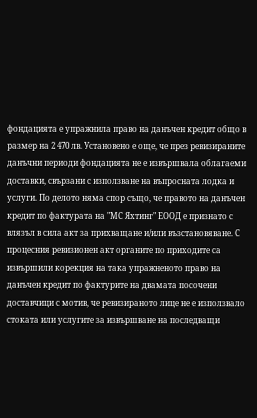фондацията е упражнила право на данъчен кредит общо в размер на 2 470 лв. Установено е още, че през ревизираните данъчни периоди фондацията не е извършвала облагаеми доставки, свързани с използване на въпросната лодка и услуги. По делото няма спор също, че правото на данъчен кредит по фактурата на "МС Яхтинг" ЕООД е признато с влязъл в сила акт за прихващане и/или възстановяване. С процесния ревизионен акт органите по приходите са извършили корекция на така упражненото право на данъчен кредит по фактурите на двамата посочени доставчици с мотив, че ревизираното лице не е използвало стоката или услугите за извършване на последващи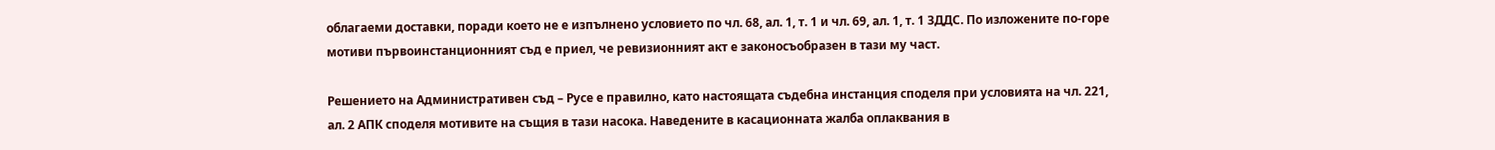облагаеми доставки, поради което не е изпълнено условието по чл. 68, ал. 1, т. 1 и чл. 69, ал. 1, т. 1 ЗДДС. По изложените по-горе мотиви първоинстанционният съд е приел, че ревизионният акт е законосъобразен в тази му част.

Решението на Административен съд – Русе е правилно, като настоящата съдебна инстанция споделя при условията на чл. 221, ал. 2 АПК споделя мотивите на същия в тази насока. Наведените в касационната жалба оплаквания в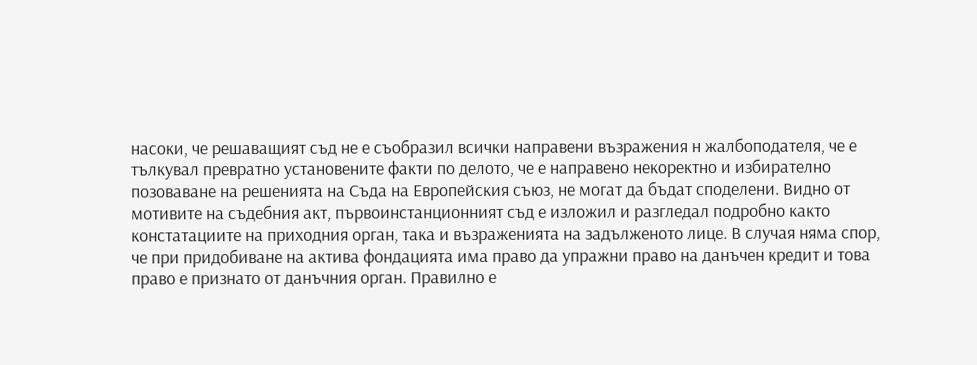насоки, че решаващият съд не е съобразил всички направени възражения н жалбоподателя, че е тълкувал превратно установените факти по делото, че е направено некоректно и избирателно позоваване на решенията на Съда на Европейския съюз, не могат да бъдат споделени. Видно от мотивите на съдебния акт, първоинстанционният съд е изложил и разгледал подробно както констатациите на приходния орган, така и възраженията на задълженото лице. В случая няма спор, че при придобиване на актива фондацията има право да упражни право на данъчен кредит и това право е признато от данъчния орган. Правилно е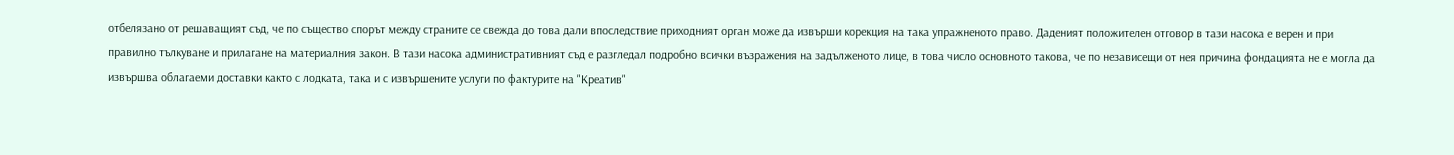отбелязано от решаващият съд, че по същество спорът между страните се свежда до това дали впоследствие приходният орган може да извърши корекция на така упражненото право. Даденият положителен отговор в тази насока е верен и при правилно тълкуване и прилагане на материалния закон. В тази насока административният съд е разгледал подробно всички възражения на задълженото лице, в това число основното такова, че по независещи от нея причина фондацията не е могла да извършва облагаеми доставки както с лодката, така и с извършените услуги по фактурите на "Креатив"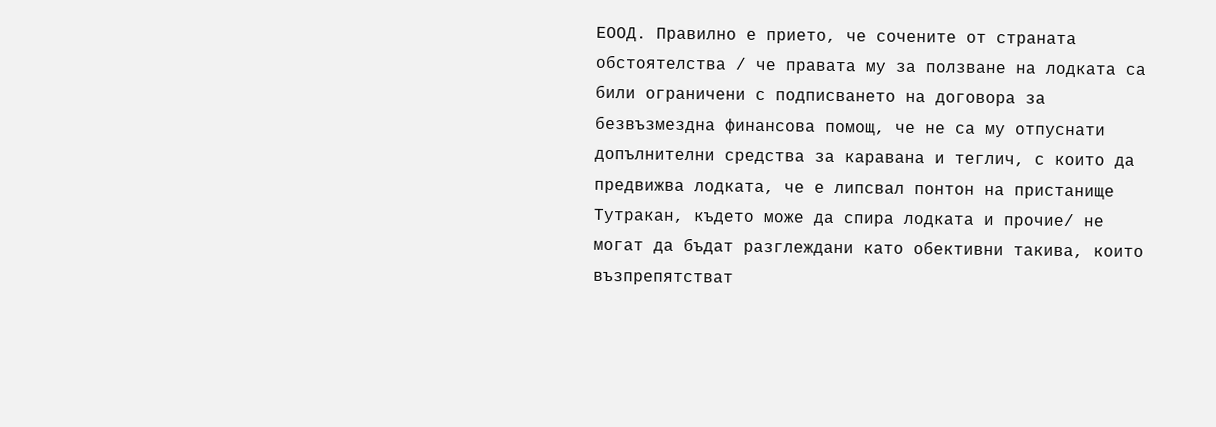ЕООД. Правилно е прието, че сочените от страната обстоятелства / че правата му за ползване на лодката са били ограничени с подписването на договора за безвъзмездна финансова помощ, че не са му отпуснати допълнителни средства за каравана и теглич, с които да предвижва лодката, че е липсвал понтон на пристанище Тутракан, където може да спира лодката и прочие/ не могат да бъдат разглеждани като обективни такива, които възпрепятстват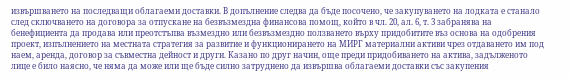извършването на последващи облагаеми доставки. В допълнение следва да бъде посочено, че закупуването на лодката е станало след сключването на договора за отпускане на безвъзмездна финансова помощ, който в чл. 20, ал. 6, т. 3 забранява на бенефициента да продава или преотстъпва възмездно или безвъзмездно ползването върху придобитите въз основа на одобрения проект, изпълнението на местната стратегия за развитие и функционирането на МИРГ материални активи чрез отдаването им под наем, аренда, договор за съвместна дейност и други. Казано по друг начин, още преди придобиването на актива, задълженото лице е било наясно, че няма да може или ще бъде силно затруднено да извършва облагаеми доставки със закупения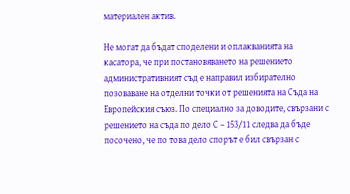материален актив.

Не могат да бъдат споделени и оплакванията на касатора, че при постановяването на решението административният съд е направил избирателно позоваване на отделни точки от решенията на Съда на Европейския съюз. По специално за доводите, свързани с решението на съда по дело С – 153/11 следва да бъде посочено, че по това дело спорът е бил свързан с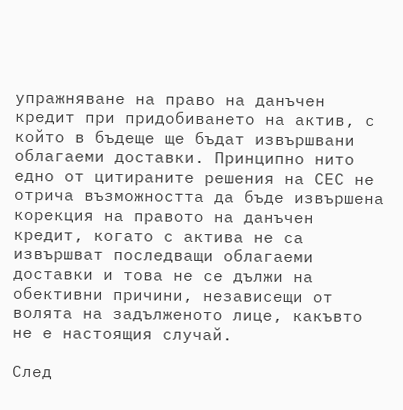упражняване на право на данъчен кредит при придобиването на актив, с който в бъдеще ще бъдат извършвани облагаеми доставки. Принципно нито едно от цитираните решения на СЕС не отрича възможността да бъде извършена корекция на правото на данъчен кредит, когато с актива не са извършват последващи облагаеми доставки и това не се дължи на обективни причини, независещи от волята на задълженото лице, какъвто не е настоящия случай.

След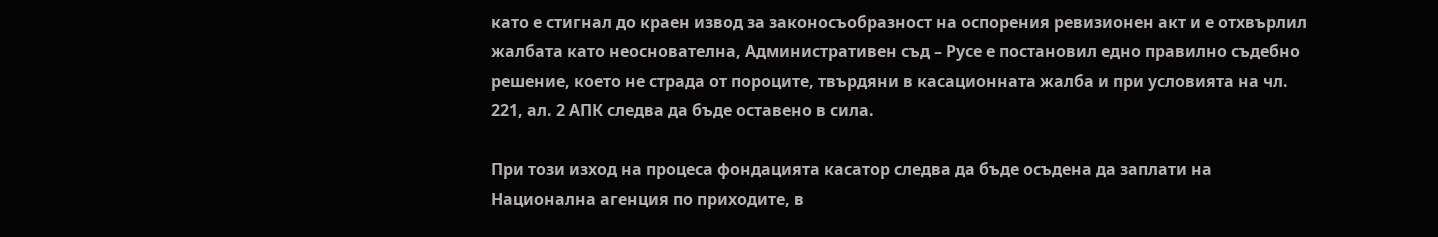като е стигнал до краен извод за законосъобразност на оспорения ревизионен акт и е отхвърлил жалбата като неоснователна, Административен съд – Русе е постановил едно правилно съдебно решение, което не страда от пороците, твърдяни в касационната жалба и при условията на чл. 221, ал. 2 АПК следва да бъде оставено в сила.

При този изход на процеса фондацията касатор следва да бъде осъдена да заплати на Национална агенция по приходите, в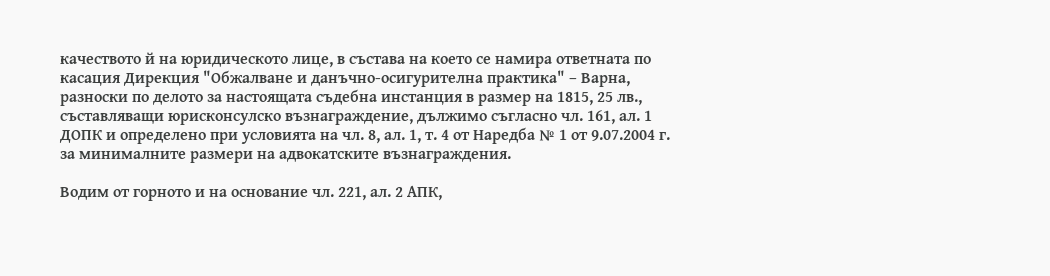качеството й на юридическото лице, в състава на което се намира ответната по касация Дирекция "Обжалване и данъчно-осигурителна практика" – Варна, разноски по делото за настоящата съдебна инстанция в размер на 1815, 25 лв., съставляващи юрисконсулско възнаграждение, дължимо съгласно чл. 161, ал. 1 ДОПК и определено при условията на чл. 8, ал. 1, т. 4 от Наредба № 1 от 9.07.2004 г. за минималните размери на адвокатските възнаграждения.

Водим от горното и на основание чл. 221, ал. 2 АПК,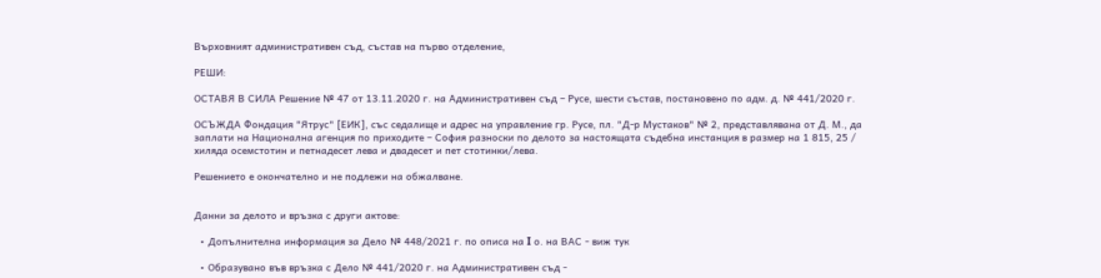Върховният административен съд, състав на първо отделение,

РЕШИ:

ОСТАВЯ В СИЛА Решение № 47 от 13.11.2020 г. на Административен съд – Русе, шести състав, постановено по адм. д. № 441/2020 г.

ОСЪЖДА Фондация "Ятрус" [ЕИК], със седалище и адрес на управление гр. Русе, пл. "Д-р Мустаков" № 2, представлявана от Д. М., да заплати на Национална агенция по приходите – София разноски по делото за настоящата съдебна инстанция в размер на 1 815, 25 / хиляда осемстотин и петнадесет лева и двадесет и пет стотинки/лева.

Решението е окончателно и не подлежи на обжалване.


Данни за делото и връзка с други актове:

  • Допълнителна информация за Дело № 448/2021 г. по описа на I о. на ВАС - виж тук

  • Образувано във връзка с Дело № 441/2020 г. на Административен съд -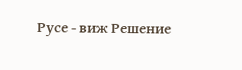Русе - виж Решение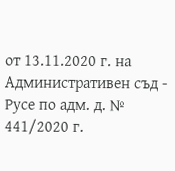от 13.11.2020 г. на Административен съд - Русе по адм. д. № 441/2020 г.